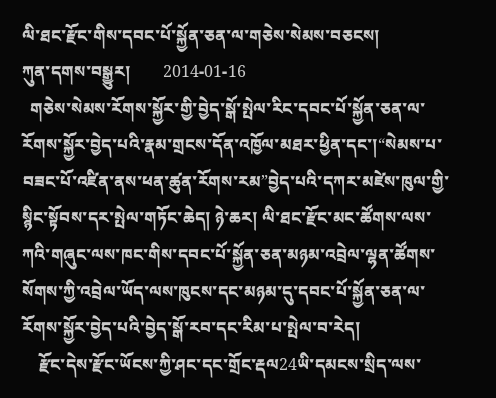ལི་ཐང་རྫོང་གིས་དབང་པོ་སྐྱོན་ཅན་ལ་གཅེས་སེམས་བཅངས།
ཀུན་དགས་བསྒྱུར།        2014-01-16
  གཅེས་སེམས་རོགས་སྐྱོར་གྱི་བྱེད་སྒོ་སྤེལ་རིང་དབང་པོ་སྐྱོན་ཅན་ལ་རོགས་སྐྱོར་བྱེད་པའི་རྣམ་གྲངས་དོན་འཁྱོལ་མཐར་ཕྱིན་དང་།“སེམས་པ་བཟང་པོ་འཛིན་ནས་ཕན་ཚུན་རོགས་རམ”བྱེད་པའི་དཀར་མཛེས་ཁུལ་གྱི་སྙིང་སྟོབས་དར་སྤེལ་གཏོང་ཆེད། ཉེ་ཆར། ལི་ཐང་རྫོང་མང་ཚོགས་ལས་ཀའི་གཞུང་ལས་ཁང་གིས་དབང་པོ་སྐྱོན་ཅན་མཉམ་འབྲེལ་ལྷན་ཚོགས་སོགས་ཀྱི་འབྲེལ་ཡོད་ལས་ཁུངས་དང་མཉམ་དུ་དབང་པོ་སྐྱོན་ཅན་ལ་རོགས་སྐྱོར་བྱེད་པའི་བྱེད་སྒོ་རབ་དང་རིམ་པ་སྤེལ་བ་རེད།
    རྫོང་དེས་རྫོང་ཡོངས་ཀྱི་ཤང་དང་གྲོང་རྡལ24ཡི་དམངས་སྲིད་ལས་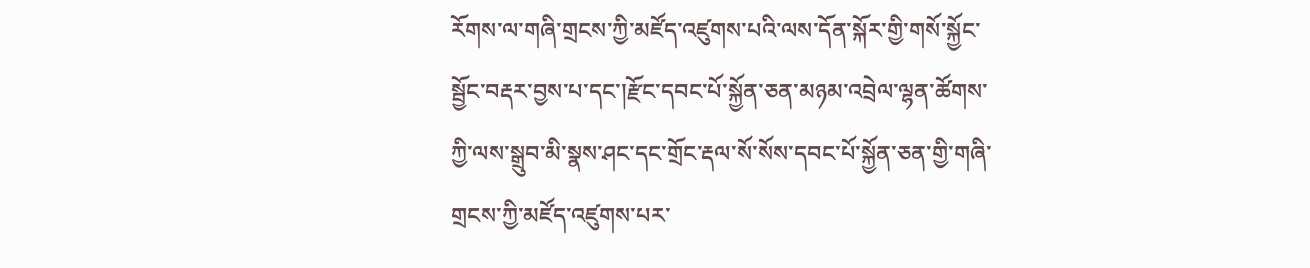རོགས་ལ་གཞི་གྲངས་ཀྱི་མཛོད་འཛུགས་པའི་ལས་དོན་སྐོར་གྱི་གསོ་སྐྱོང་སྦྱོང་བརྡར་བྱས་པ་དང་།རྫོང་དབང་པོ་སྐྱོན་ཅན་མཉམ་འབྲེལ་ལྷན་ཚོགས་ཀྱི་ལས་སྒྲུབ་མི་སྣས་ཤང་དང་གྲོང་རྡལ་སོ་སོས་དབང་པོ་སྐྱོན་ཅན་གྱི་གཞི་གྲངས་ཀྱི་མཛོད་འཛུགས་པར་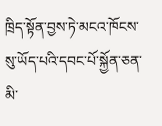ཁྲིད་སྟོན་བྱས་ཏེ་མངའ་ཁོངས་སུ་ཡོད་པའི་དབང་པོ་སྐྱོན་ཅན་མི་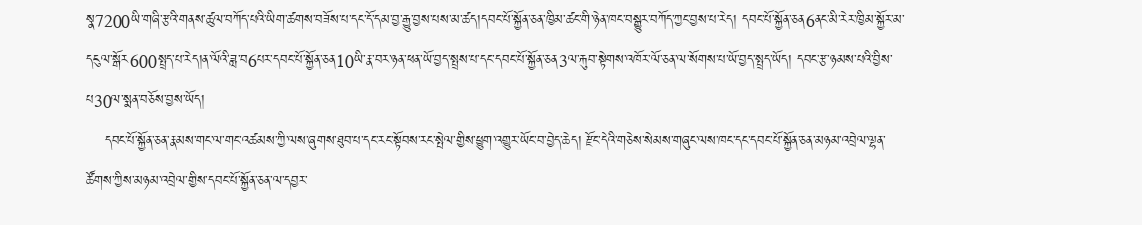སྣ7200ཡི་གཞི་རྩའི་གནས་ཚུལ་བཀོད་པའི་ཡིག་ཚགས་བཟོས་པ་དང་དོ་དམ་བྱ་རྒྱུ་བྱས་པས་མ་ཚད།དབང་པོ་སྐྱོན་ཅན་ཁྱིམ་ཚང་གི་ཉེན་ཁང་བསྒྱུར་བཀོད་ཀྱང་བྱས་པ་རེད། དབང་པོ་སྐྱོན་ཅན6ནང་མི་རེར་ཁྱིམ་སྐྱོར་མ་དངུལ་སྒོར600སྤྲད་པ་རེད།ན་ལོའི་ཟླ་བ6པར་དབང་པོ་སྐྱོན་ཅན10ཡི་རྣ་བར་ཉན་ཕན་ཡོ་བྱད་སྤྲས་པ་དང་དབང་པོ་སྐྱོན་ཅན3ལ་རྐུབ་སྟེགས་འཁོར་ལོ་ཅན་ལ་སོགས་པ་ཡོ་བྱད་སྤྲད་ཡོད། དབང་རྩ་ཉམས་པའི་བྱིས་པ30ལ་སྨན་བཅོས་བྱས་ཡོད།
    དབང་པོ་སྐྱོན་ཅན་རྣམས་གང་ལ་གང་འཚམས་ཀྱི་ལས་ཞུགས་ཐུབ་པ་དང་རང་སྟོབས་རང་སྤེལ་གྱིས་ཕྱུག་འགྱུར་ཡོང་བ་བྱེད་ཆེད། རྫོང་དེའི་གཅེས་སེམས་གཞུང་ལས་ཁང་དང་དབང་པོ་སྐྱོན་ཅན་མཉམ་འབྲེལ་ལྷན་ཚོགས་ཀྱིས་མཉམ་འབྲེལ་གྱིས་དབང་པོ་སྐྱོན་ཅན་ལ་དབྱར་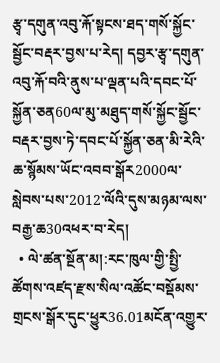རྩྭ་དགུན་འབུ་རྐོ་སྟངས་ཐད་གསོ་སྐྱོང་སྦྱོང་བརྡར་བྱས་པ་རེད། དབྱར་རྩྭ་དགུན་འབུ་རྐོ་བའི་ནུས་པ་ལྡན་པའི་དབང་པོ་སྐྱོན་ཅན60ལ་མུ་མཐུད་གསོ་སྐྱོང་སྦྱོང་བརྡར་བྱས་ཏེ་དབང་པོ་སྐྱོན་ཅན་མི་རེའི་ཆ་སྙོམས་ཡོང་འབབ་སྒོར2000ལ་སླེབས་པས་2012་ལོའི་དུས་མཉམ་ལས་བརྒྱ་ཆ30འཕར་བ་རེད།
  • ལེ་ཚན་སྔོན་མ།:རང་ཁུལ་གྱི་སྤྱི་ཚོགས་འཛད་རྫས་སིལ་འཚོང་བསྡོམས་གྲངས་སྒོར་དུང་ཕྱུར36.01མངོན་འགྱུར་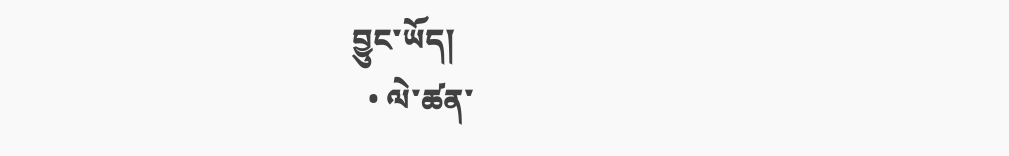བྱུང་ཡོད།
  • ལེ་ཚན་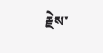རྗེས་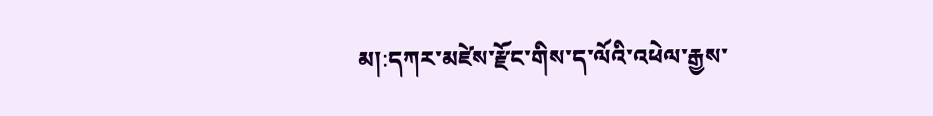མ།:དཀར་མཛེས་རྫོང་གིས་ད་ལོའི་འཕེལ་རྒྱས་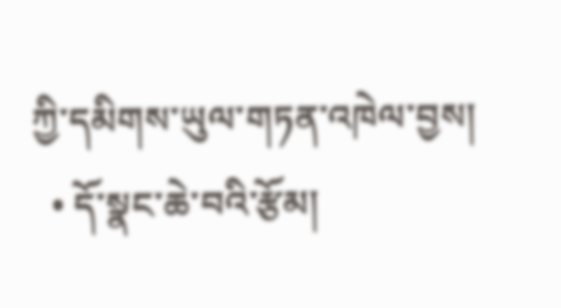ཀྱི་དམིགས་ཡུལ་གཏན་འཁེལ་བྱས།
  • དོ་སྣང་ཆེ་བའི་རྩོམ།